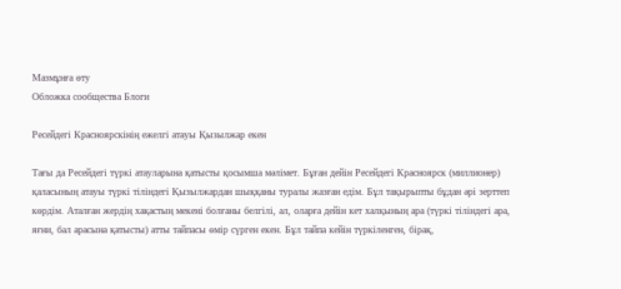Мазмұнға өту
Обложка сообщества Блоги

Ресейдегі Красноярскінің ежелгі атауы Қызылжар екен

Тағы да Ресейдегі түркі атауларына қатысты қосымша мәлімет. Бұған дейін Ресейдегі Красноярск (миллионер) қаласының атауы түркі тіліндегі Қызылжардан шыққаны туралы жазған едім. Бұл тақырыпты бұдан әрі зерттеп көрдім. Аталған жердің хақастың мекені болғаны белгілі, ал, оларға дейін кет халқының ара (түркі тіліндегі ара, яғни, бал арасына қатысты) атты тайпасы өмір сүрген екен. Бұл тайпа кейін түркіленген, бірақ,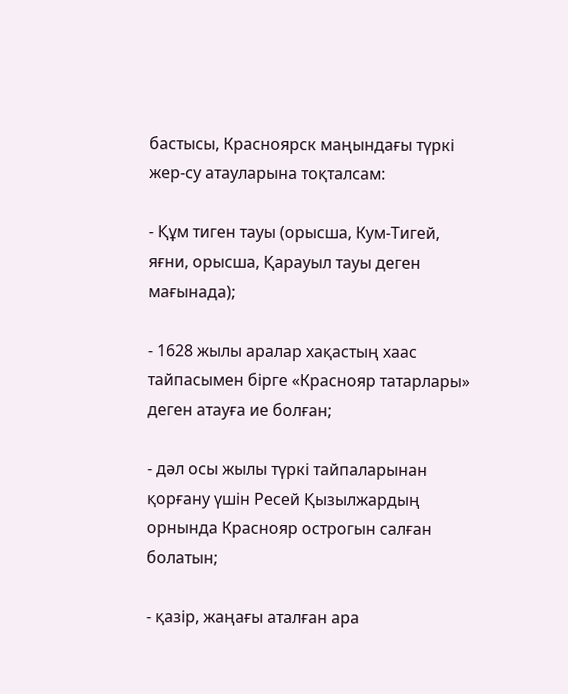бастысы, Красноярск маңындағы түркі жер-су атауларына тоқталсам:

- Құм тиген тауы (орысша, Кум-Тигей, яғни, орысша, Қарауыл тауы деген мағынада);

- 1628 жылы аралар хақастың хаас тайпасымен бірге «Краснояр татарлары» деген атауға ие болған;

- дәл осы жылы түркі тайпаларынан қорғану үшін Ресей Қызылжардың орнында Краснояр острогын салған болатын;

- қазір, жаңағы аталған ара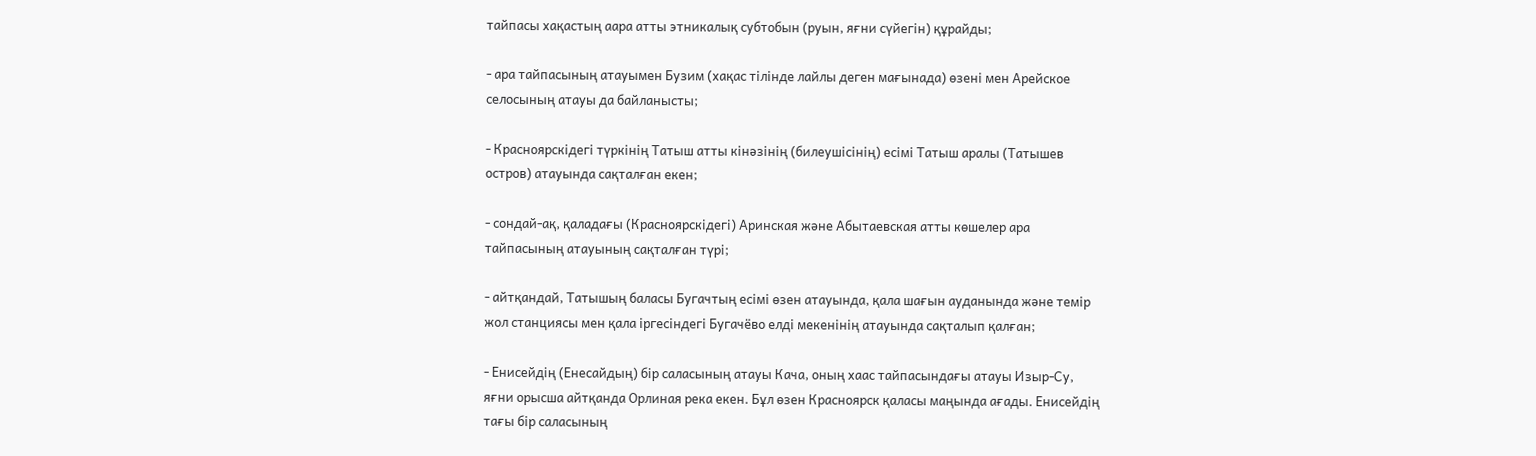тайпасы хақастың аара атты этникалық субтобын (руын, яғни сүйегін) құрайды;

- ара тайпасының атауымен Бузим (хақас тілінде лайлы деген мағынада) өзені мен Арейское селосының атауы да байланысты;

- Красноярскідегі түркінің Татыш атты кінәзінің (билеушісінің) есімі Татыш аралы (Татышев остров) атауында сақталған екен;

- сондай-ақ, қаладағы (Красноярскідегі) Аринская және Абытаевская атты көшелер ара тайпасының атауының сақталған түрі;

- айтқандай, Татышың баласы Бугачтың есімі өзен атауында, қала шағын ауданында және темір жол станциясы мен қала іргесіндегі Бугачёво елді мекенінің атауында сақталып қалған;

- Енисейдің (Енесайдың) бір саласының атауы Кача, оның хаас тайпасындағы атауы Изыр-Су, яғни орысша айтқанда Орлиная река екен. Бұл өзен Красноярск қаласы маңында ағады. Енисейдің тағы бір саласының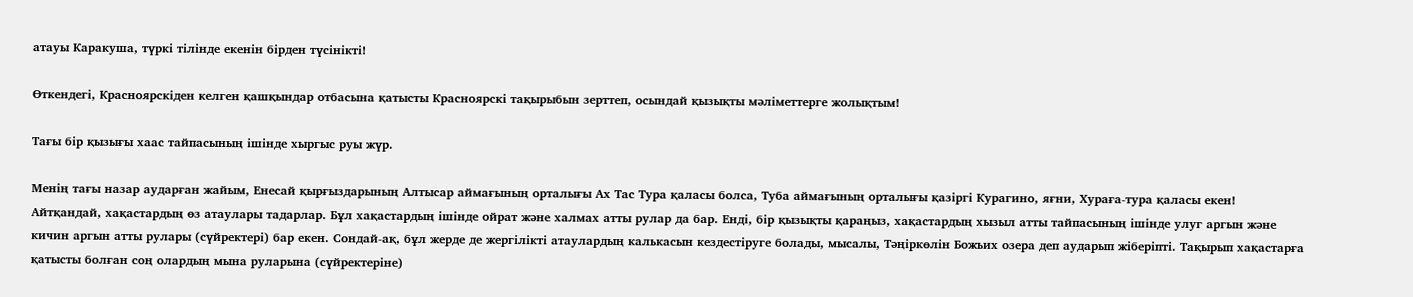атауы Каракуша, түркі тілінде екенін бірден түсінікті!

Өткендегі, Красноярскіден келген қашқындар отбасына қатысты Красноярскі тақырыбын зерттеп, осындай қызықты мәліметтерге жолықтым!

Тағы бір қызығы хаас тайпасының ішінде хыргыс руы жүр.

Менің тағы назар аударған жайым, Енесай қырғыздарының Алтысар аймағының орталығы Ах Тас Тура қаласы болса, Туба аймағының орталығы қазіргі Курагино, яғни, Хураға-тура қаласы екен! Айтқандай, хақастардың өз атаулары тадарлар. Бұл хақастардың ішінде ойрат және халмах атты рулар да бар. Енді, бір қызықты қараңыз, хақастардың хызыл атты тайпасының ішінде улуг аргын және кичин аргын атты рулары (сүйректері) бар екен. Сондай-ақ, бұл жерде де жергілікті атаулардың калькасын кездестіруге болады, мысалы, Тәңіркөлін Божьих озера деп аударып жіберіпті. Тақырып хақастарға қатысты болған соң олардың мына руларына (сүйректеріне)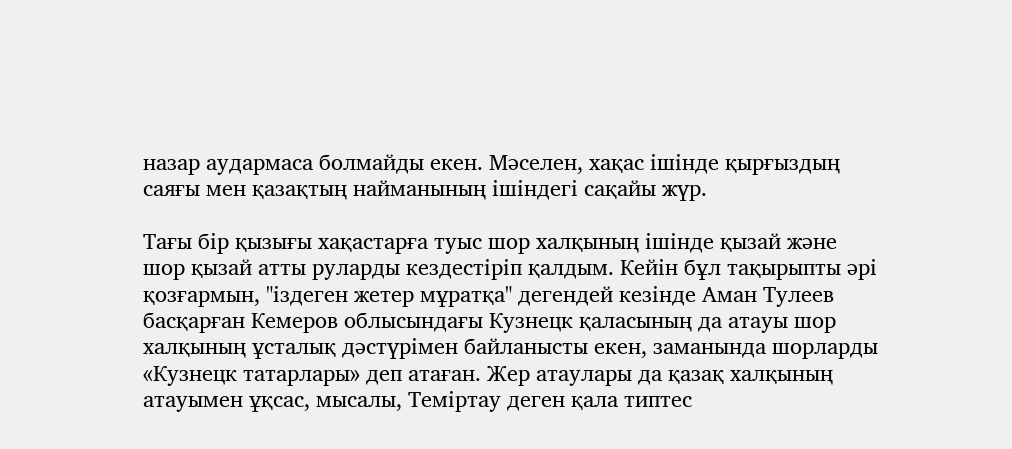назар аудармаса болмайды екен. Мәселен, хақас ішінде қырғыздың саяғы мен қазақтың найманының ішіндегі сақайы жүр.

Тағы бір қызығы хақастарға туыс шор халқының ішінде қызай және шор қызай атты руларды кездестіріп қалдым. Кейін бұл тақырыпты әрі қозғармын, "іздеген жетер мұратқа" дегендей кезінде Аман Тулеев басқарған Кемеров облысындағы Кузнецк қаласының да атауы шор халқының ұсталық дәстүрімен байланысты екен, заманында шорларды «Кузнецк татарлары» деп атаған. Жер атаулары да қазақ халқының атауымен ұқсас, мысалы, Теміртау деген қала типтес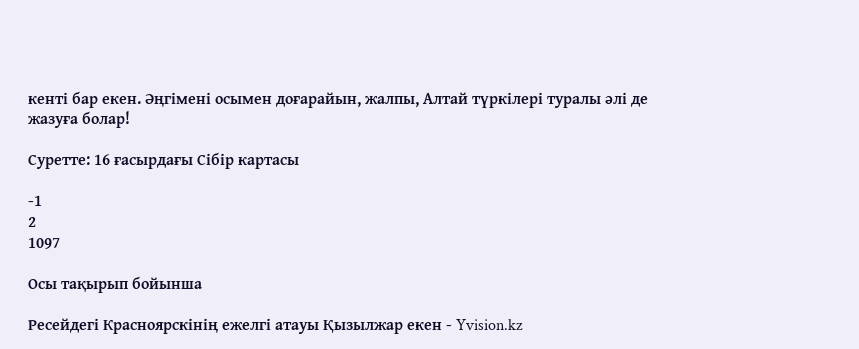кенті бар екен. Әңгімені осымен доғарайын, жалпы, Алтай түркілері туралы әлі де жазуға болар!

Суретте: 16 ғасырдағы Сібір картасы

-1
2
1097

Осы тақырып бойынша

Ресейдегі Красноярскінің ежелгі атауы Қызылжар екен - Yvision.kz